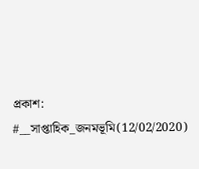প্ৰকাশ: #__সাপ্তাহিক_জনমভূমি(12/02/2020)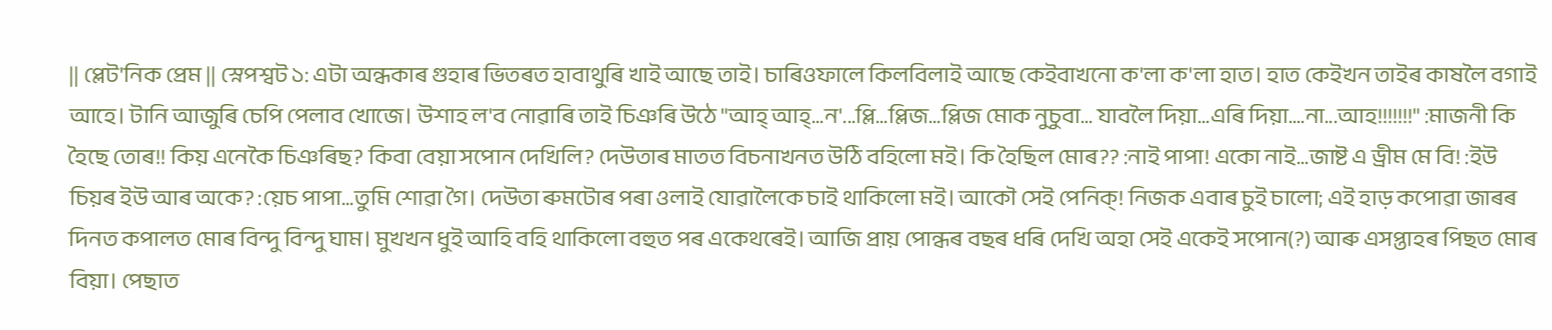|| প্লেট'নিক প্ৰেম || স্নেপশ্বট ১: এটা অন্ধকাৰ গুহাৰ ভিতৰত হাবাথুৰি খাই আছে তাই। চাৰিওফালে কিলবিলাই আছে কেইবাখনো ক'লা ক'লা হাত। হাত কেইখন তাইৰ কাষলৈ বগাই আহে। টানি আজুৰি চেপি পেলাব খোজে। উশাহ ল'ব নোৱাৰি তাই চিঞৰি উঠে "আহ্ আহ্...ন'...প্লি...প্লিজ...প্লিজ মোক নুচুবা... যাবলৈ দিয়া...এৰি দিয়া....না...আহ!!!!!!!" :মাজনী কি হৈছে তোৰ!! কিয় এনেকৈ চিঞৰিছ? কিবা বেয়া সপোন দেখিলি? দেউতাৰ মাতত বিচনাখনত উঠি বহিলো মই। কি হৈছিল মোৰ?? :নাই পাপা! একো নাই...জাষ্ট এ ড্ৰীম মে বি! :ইউ চিয়ৰ ইউ আৰ অকে? :য়েচ পাপা...তুমি শোৱা গৈ। দেউতা ৰুমটোৰ পৰা ওলাই যোৱালৈকে চাই থাকিলো মই। আকৌ সেই পেনিক্! নিজক এবাৰ চুই চালো; এই হাড় কপোৱা জাৰৰ দিনত কপালত মোৰ বিন্দু বিন্দু ঘাম। মুখখন ধুই আহি বহি থাকিলো বহুত পৰ একেথৰেই। আজি প্ৰায় পোন্ধৰ বছৰ ধৰি দেখি অহা সেই একেই সপোন(?) আৰু এসপ্তাহৰ পিছত মোৰ বিয়া। পেছাত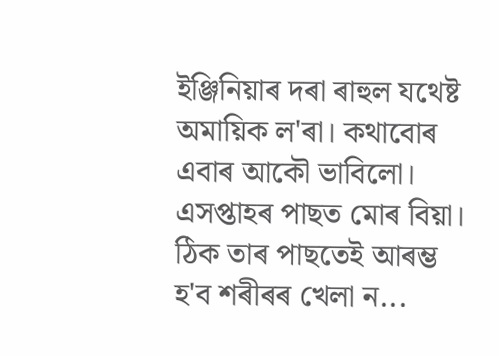ইঞ্জিনিয়াৰ দৰা ৰাহুল যথেষ্ট অমায়িক ল'ৰা। কথাবোৰ এবাৰ আকৌ ভাবিলো। এসপ্তাহৰ পাছত মোৰ বিয়া। ঠিক তাৰ পাছতেই আৰম্ভ হ'ব শৰীৰৰ খেলা ন...